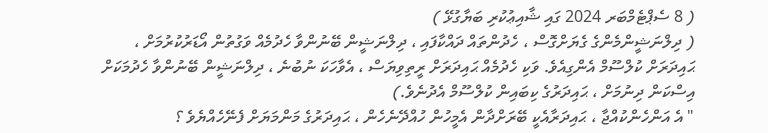( 8 ސެޕްޓެމްބަރ 2024 ގައި ޝާއިޢުކުރި ބަޔާގުޅޭ )
( ދިލްނަޝީންމެންގެ ގެޔަށްގޮސް ، ހެދުންތައް ދައްކާފައި ، ދިލްނަޝީން ބޭނުންވާ ހެދުމެއް ވަގުތުން އޯޑަރުކުރުމަށް ، ޙައިދަރަށް ކުލްސޫމް އެންގިއެވެ. ވަކި ހެދުމެއް ޙައިދަރަށް ރީތިވިޔަސް ، އެވާހަކަ ނުބުނެ ، ދިލްނަޝީން ބޭނުންވާ ހެދުމަކަށް އިސްކަން ދިނުމަށް ، ޙައިދަރުގެ ކިބައިން ކުލްސޫމް އެދުނެވެ.)
" އެ އަންހެންކުއްޖާ ، ޙައިދަރާއެކީ ބޭރަށްދާން އެމީހުން ހުއްދޭނެހެން ، ޙައިދަރުގެ މަންމަޔަށް ފެނޭހެއްޔެވެ ؟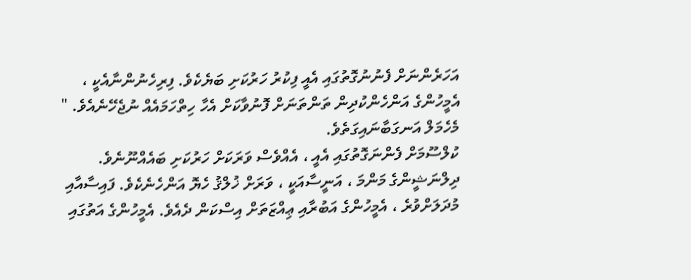އަހަރެންނަށް ފެނުނުގޮތުގައި އެއީ ފިކުރު ހަރުކަށި ބަޔެކެވެ. ފިރިހެނުންނާއެކީ ، އެމީހުންގެ އަންހެންކުދިން ތަންތަނަށް ފޮނުވާކަށް އެހާ ހިތްހަމައެއް ނުޖެހޭނެއެވެ. " މެހެމަލް އަނގަބާނައިގަތެވެ.
ކުލްސޫމަށް ފެންނަގޮތުގައި އެއީ ، އެއްވެސް ވަރަކަށް ހަރުކަށި ބައެއްނޫނެވެ. ދިލްނަޝީންގެ މަންމަ ، އަނީސާއަކީ ، ވަރަށް ޚުލްޤު ހެޔޮ އަންހެނެކެވެ. ފައިސާއާއި މުދަލަށްވުރެ ، އެމީހުންގެ އަބުރާއި ޢިއްޒަތަށް އިސްކަން ދެއެވެ. އެމީހުންގެ އަތުގައި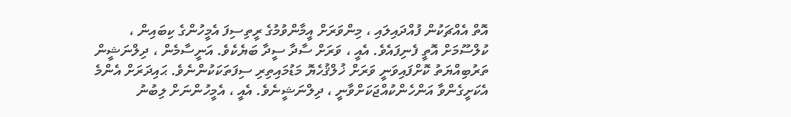އޮތް އެއްޗަކުން ފުއްދައިލައި ، މިންވަރަށް އީމާންވުމުގެ ރީތިސިފަ އެމީހުންގެ ކިބައިން ، ކުލްސޫމަށް އޮތީ ފެނިފައެވެ. އެއީ ، ވަރަށް ސާދާ ސީދާ ބަޔެކެވެ. އަނީސާމެން ، ދިލްނަޝީން ތަރުބިއްޔަތު ކޮށްފައިވަނީ ވަރަށް ޚުލްޤުހެޔޮ މަޑުމައިތިރި ސިފަތަކަކުންނެވެ. ޙައިދަރަށް އެންމެ އެކަށީގެންވާ އަންހެންކުއްޖަކަށްވާނީ ، ދިލްނަޝީނެވެ. އެއީ ، އެމީހުންނަށް ލިބުނު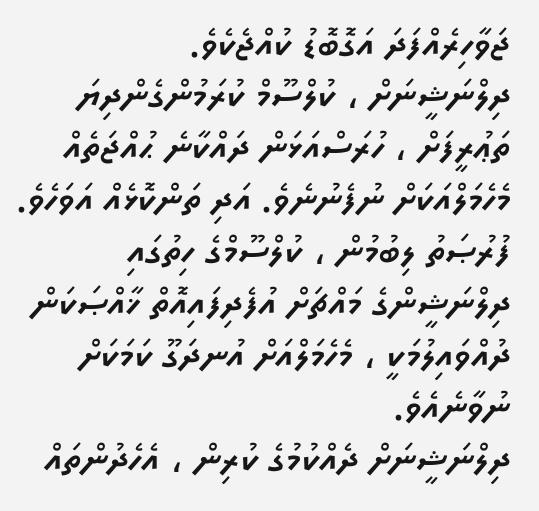ޖަވާހިރެއްފަދަ އަގޮބޮޑު ކުއްޖެކެވެ.
ދިލްނަޝީނަށް ، ކުލްސޫމް ކުރަމުންގެންދިޔަ ތަޢުރީފަށް ، ހުރަސްއަޅަން ދައްކާނެ ޙުއްޖަތެއް މެހެމަލްއަކަށް ނުފެނުނެވެ. އަދި ތަންކޮޅެއް އަވަހެވެ. ފުރުޞަތު ލިބުމުން ، ކުލްސޫމްގެ ހިތުގައި ދިލްނަޝީންގެ މައްޗަށް އުފެދިފައިއޮތް ޚާއްޞަކަން ދުއްވައިލުމަކީ ، މެހެމަލްއަށް އުނދަގޫ ކަމަކަށް ނުވާނެއެވެ.
ދިލްނަޝީނަށް ދެއްކުމުގެ ކުރިން ، އެހެދުންތައް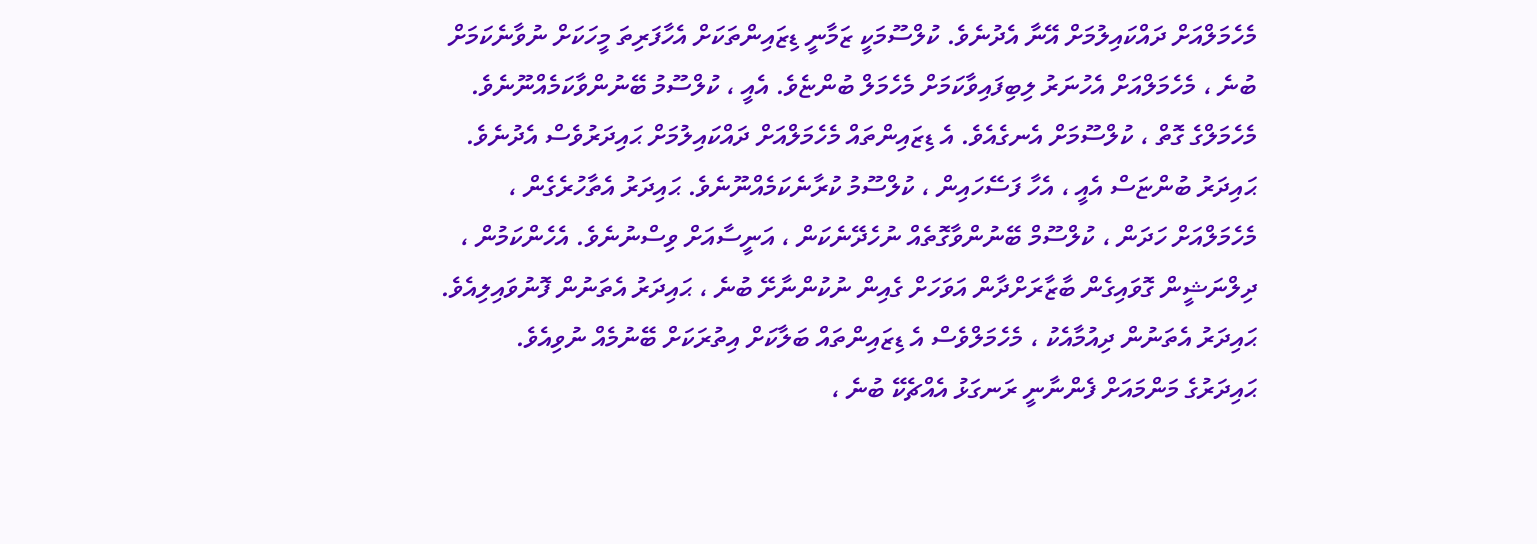މެހެމަލްއަށް ދައްކައިލުމަށް އޭނާ އެދުނެވެ. ކުލްސޫމަކީ ޒަމާނީ ޑިޒައިންތަކަށް އެހާފަރިތަ މީހަކަށް ނުވާނެކަމަށް ބުނެ ، މެހެމަލްއަށް އެހުނަރު ލިބިފައިވާކަމަށް މެހެމަލް ބުންޏެވެ. އެއީ ، ކުލްސޫމު ބޭނުންވާކަމެއްނޫނެވެ. މެހެމަލްގެ ގޮތް ، ކުލްސޫމަށް އެނގެއެވެ. އެ ޑިޒައިންތައް މެހެމަލްއަށް ދައްކައިލުމަށް ޙައިދަރުވެސް އެދުނެވެ. ޙައިދަރު ބުންޏަސް އެއީ ، އެހާ ފަސޭހައިން ، ކުލްސޫމު ކުރާނެކަމެއްނޫނެވެ. ޙައިދަރު އެތާހުރެގެން ، މެހެމަލްއަށް ހަދަން ، ކުލްސޫމް ބޭނުންވާގޮތެއް ނުހެދޭނެކަން ، އަނީސާއަށް ވިސްނުނެވެ. އެހެންކަމުން ، ދިލްނަޝީން ގޮވައިގެން ބާޒާރަށްދާން އަވަހަށް ގެއިން ނުކުންނާށޭ ބުނެ ، ޙައިދަރު އެތަނުން ފޮނުވައިލިއެވެ. ޙައިދަރު އެތަނުން ދިއުމާއެކު ، މެހެމަލްވެސް އެ ޑިޒައިންތައް ބަލާކަށް އިތުރަކަށް ބޭނުމެއް ނުވިއެވެ. ޙައިދަރުގެ މަންމައަށް ފެންނާނީ ރަނގަޅު އެއްޗެކޭ ބުނެ ،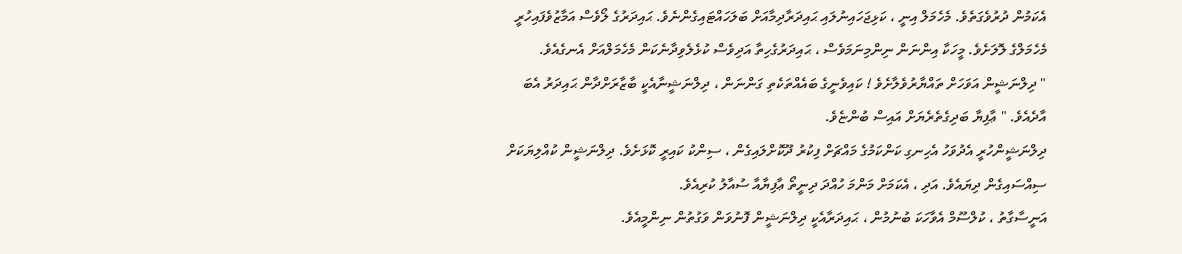އެކަމުން ދުރުވެގަތެވެ. މެހެމަލް އިނީ ، ކަޅިޖަހައިނުލައި ޙައިދަރާދިމާއަށް ބަލަހައްޓައިގެންނެވެ. ޙައިދަރުގެ ލޯވެސް އަމާޒުވެފައިހުރީ މެހެމަލްގެ ލޮލަށެވެ. މީހަކާ އިންނަން ނިންމިނަމަވެސް ، ޙައިދަރުގެހިތާ އަދިވެސް ކުޅެލެވިދާނެކަން މެހެމަލްއަށް އެނގެއެވެ.
" ދިލްނަޝީން އަވަހަށް ތައްޔާރުވެލާށެވެ ! ކައިވެނީގެ ބައެއްތަކެތި ގަންނަން ، ދިލްނަޝީނާއެކީ ބާޒާރަށްދާން ޙައިދަރު އެބަ އާދެއެވެ. " ޢާފިޔާ ބަދިގެތެރެޔަށް އައިސް ބުންޏެވެ.
ދިލްނަޝީންހުރީ އެދުވަހު އެހިނގި ކަންކަމުގެ މައްޗަށް ފިކުރު ދޫކޮށްލައިގެން ، ސިންކު ކައިރީ ކޮޅަށެވެ. ދިލްނަޝީން ކުއްލިޔަކަށް ސިއްސައިގެން ދިޔައެވެ. އަދި ، އެކަމަށް މަންމަ ހުއްދަ ދިނީތޯ ޢާފިޔާއާ ސުއާލު ކުރިއެވެ.
އަނީސާގާތު ، ކުލްސޫމް އެވާހަކަ ބުނުމުން ، ޙައިދަރާއެކީ ދިލްނަޝީން ފޮނުވަން ވަގުތުން ނިންމީއެވެ.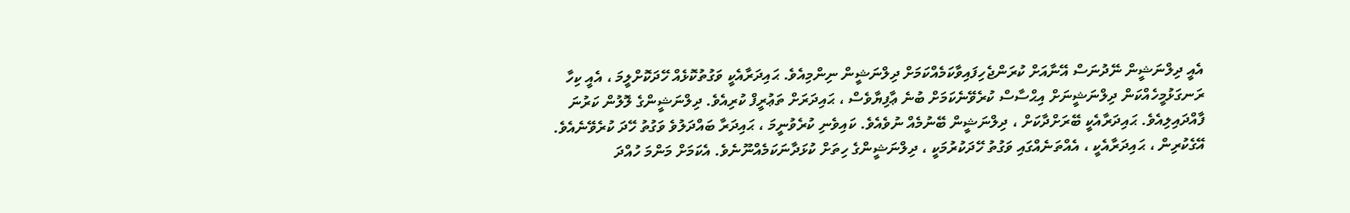އެއީ ދިލްނަޝީން ނޭދުނަސް އޭނާއަށް ކުރަންޖެހިފައިވާކަމެއްކަމަށް ދިލްނަޝީން ނިންމިއެވެ. ޙައިދަރާއެކީ ވަގުތުކޮޅެއް ހޭދަކޮށްލީމަ ، އެއީ ކިހާ ރަނގަޅުމީހެއްކަން ދިލްނަޝީނަށް އިޙްސާސް ކުރެވޭނެކަމަށް ބުނެ ޢާފިޔާވެސް ، ޙައިދަރަށް ތަޢުރީފް ކުރިއެވެ. ދިލްނަޝީންގެ ލޮލުން ކަރުނަ ފާއްދައިލިއެވެ. ޙައިދަރާއެކީ ބޭރަށްދާކަށް ، ދިލްނަޝީން ބޭނުމެއް ނުވެއެވެ. ކައިވެނި ކުރެވުނީމަ ، ޙައިދަރާ ބައްދަލުވެ ވަގުތު ހޭދަ ކުރެވޭނެއެވެ. އޭގެކުރިން ، ޙައިދަރާއެކީ ، އެއްތަނެއްގައި ވަގުތު ހޭދަކުރުމަކީ ، ދިލްނަޝީންގެ ހިތަށް ކުޅަދާނަކަމެއްނޫނެވެ. އެކަމަށް މަންމަ ހުއްދަ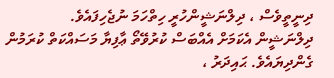ދިނީތީވެސް ، ދިލްނަޝީންހުރީ ހިތްހަމަ ނުޖެހިފައެވެ.
ދިލްނަޝީން އެކަމަށް އެއްބަސް ކުރުވޭތޯ ޢާފިޔާ މަސައްކަތް ކުރަމުން ގެންދިޔައެވެ. ޙައިދަރު ،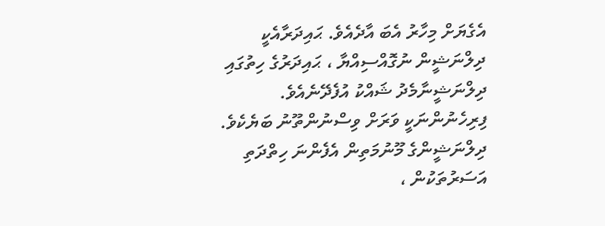އެގެޔަށް މިހާރު އެބަ އާދެއެވެ. ޙައިދަރާއެކީ ދިލްނަޝީން ނުގޮއްސިއްޔާ ، ޙައިދަރުގެ ހިތުގައި ދިލްނަޝީނާމެދު ޝައްކު އުފެދޭނެއެވެ. ފިރިހެނުންނަކީ ވަރަށް ވިސްނުންތޫނު ބަޔެކެވެ. ދިލްނަޝީންގެ މޫނުމަތިން އެފެންނަ ހިތްދަތި އަސަރުތަކުން ،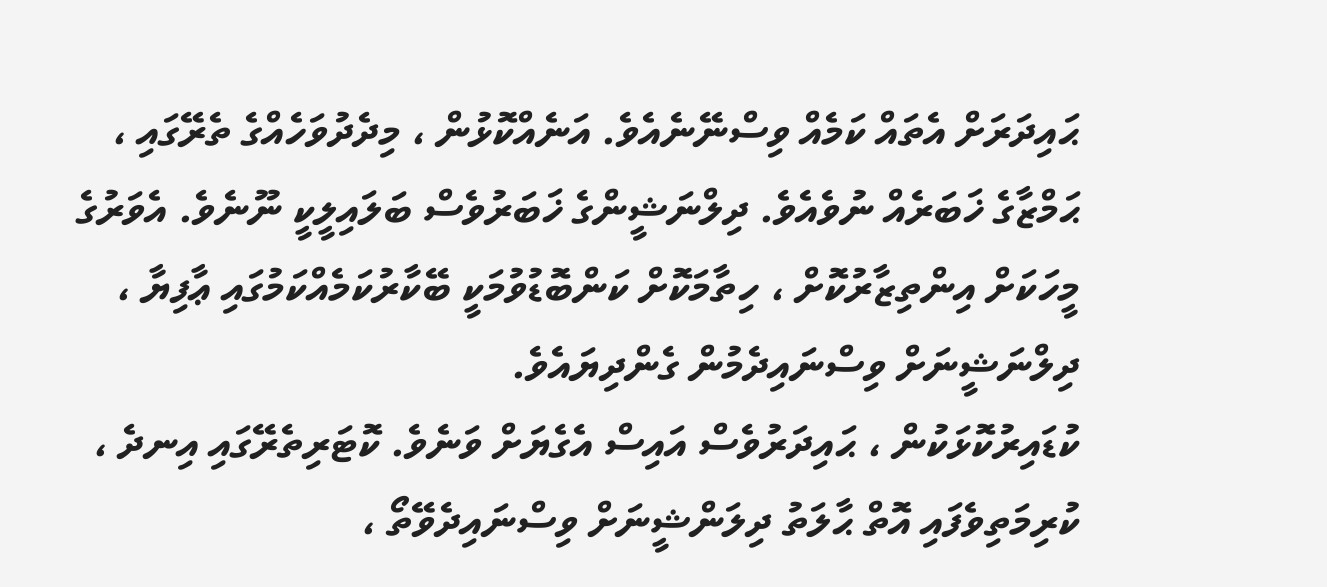ޙައިދަރަށް އެތައް ކަމެއް ވިސްނޭނެއެވެ. އަނެއްކޮޅުން ، މިދެދުވަހެއްގެ ތެރޭގައި ، ޙަމްޒާގެ ޚަބަރެއް ނުވެއެވެ. ދިލްނަޝީންގެ ޚަބަރުވެސް ބަލައިލީކީ ނޫނެވެ. އެވަރުގެ މީހަކަށް އިންތިޒާރުކޮށް ، ހިތާމަކޮށް ކަންބޮޑުވުމަކީ ބޭކާރުކަމެއްކަމުގައި ޢާފިޔާ ، ދިލްނަޝީނަށް ވިސްނައިދެމުން ގެންދިޔައެވެ.
ކުޑައިރުކޮޅަކުން ، ޙައިދަރުވެސް އައިސް އެގެޔަށް ވަނެވެ. ކޮޓަރިތެރޭގައި އިނދެ ، ކުރިމަތިވެފައި އޮތް ޙާލަތު ދިލަންޝީނަށް ވިސްނައިދެވޭތޯ ،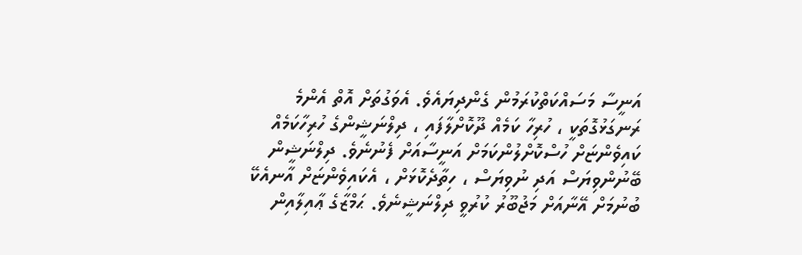އަނީސާ މަސައްކަތްކުރަމުން ގެންދިޔައެވެ. އެވަގުތަށް އޮތް އެންމެ ރަނގަޅުގޮތަކީ ، ހުރިހާ ކަމެއް ދޫކޮށްލާފައި ، ދިލްނަޝީންގެ ހުރިހާކަމެއް ކައިވެންޏަށް ހުސްކޮށްލުންކަމަށް އަނީސާއަށް ފެނުނެވެ. ދިލްނަޝީން ބޭނުންވިޔަސް އަދި ނުވިޔަސް ، ހިތާދެކޮޅަށް ، އެކައިވެންޏަށް އާނއެކޭ ބުނުމަށް އޭނާއަށް މަޖުބޫރު ކުރުވީ ދިލްނަޝީނެވެ. ޙަމްޒާގެ ޢާއިލާއިން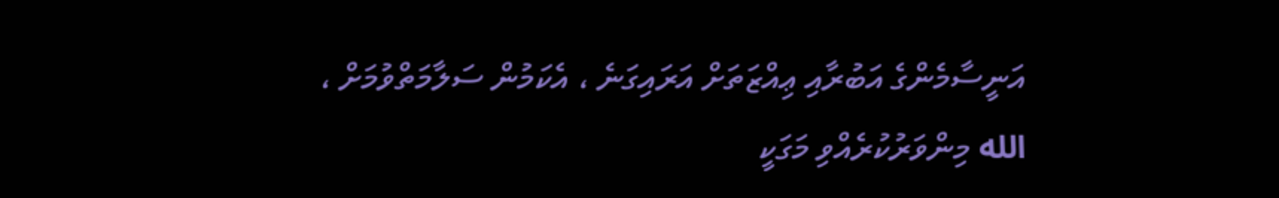އަނީސާމެންގެ އަބުރާއި ޢިއްޒަތަށް އަރައިގަނެ ، އެކަމުން ސަލާމަތްވުމަށް ، الله މިންވަރުކުރެއްވި މަގަކީ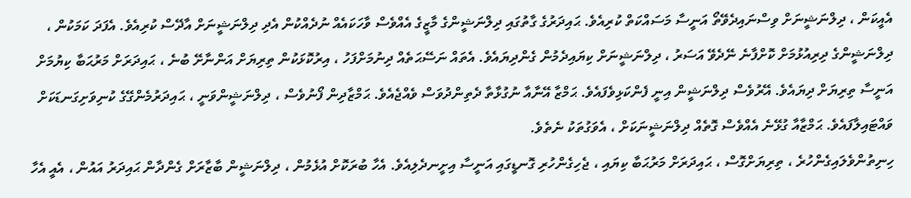އެއީކަން ، ދިލްނަޝީނަށް ވިސްނައިދެވޭތޯ އަނީސާ މަސައްކަތް ކުރިއެވެ. ޙައިދަރުގެ ގާތުގައި ދިލްނަޝީންގެ މާޒީގެ އެއްވެސް ވާހަކައެއް ނުދެއްކުން އެދި ދިލްނަޝީނަށް އާދޭސް ކުރިއެވެ. އެފަދަ ކަމަކުން ، ދިލްނަޝީންގެ ދިރިއުޅުމަށް ކޮށްފާނެ ނޭދެވޭ އަސަރު ، ދިލްނަޝީނަށް ކިޔައިދެމުން ގެންދިޔައެވެ. އެތައް ނަސޭޙަތެއް ދިނުމަށްފަހު ، އިރުކޮޅަކުން ތިރިޔަށް އަންނާށޭ ބުނެ ، ޙައިދަރަށް މަރުޙަބާ ކިޔުމަށް އަނީސާ ތިރިޔަށް ދިޔައެވެ. އޭރުވެސް ދިލްނަޝީން އިނީ ފެންކަޅިވެފައެވެ. ޙަމްޒާ އޭނާއާ ނުގުޅާތާ ދެތިންދުވަސް ވެއްޖެއެވެ. ޙަމްޒާދިން ފޯނުވެސް ، ދިލްނަޝީންވަނީ ، ޙައިދަރުމެންގޭގެ ކުނިވަށިގަނޑަކަށް ވައްޓައިލާފައެވެ. ޙަމްޒާއާ ގުޅޭނެ އެއްވެސް ގޮތެއް ދިލްނަޝީނަކަށް ، އެވަގުތަކު ނެތެވެ.
ހިނިތުންވެލައިގެންހުރެ ، ތިރިޔަށްގޮސް ، ޙައިދަރަށް މަރުޙަބާ ކިޔައި ، ޖެހިގެންހުރި ގޮނޑީގައި އަނީސާ އިށީނދެލިއެވެ. އެހާ ބުރަކޮށް އުޅެމުން ، ދިލްނަޝީން ބާޒާރަށް ގެންދާން ޙައިދަރު އައުން ، އެއީ އެހާ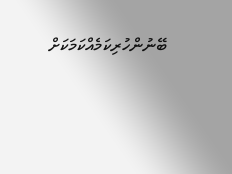ބޭނުންހުރިކަމެއްކަމަކަށް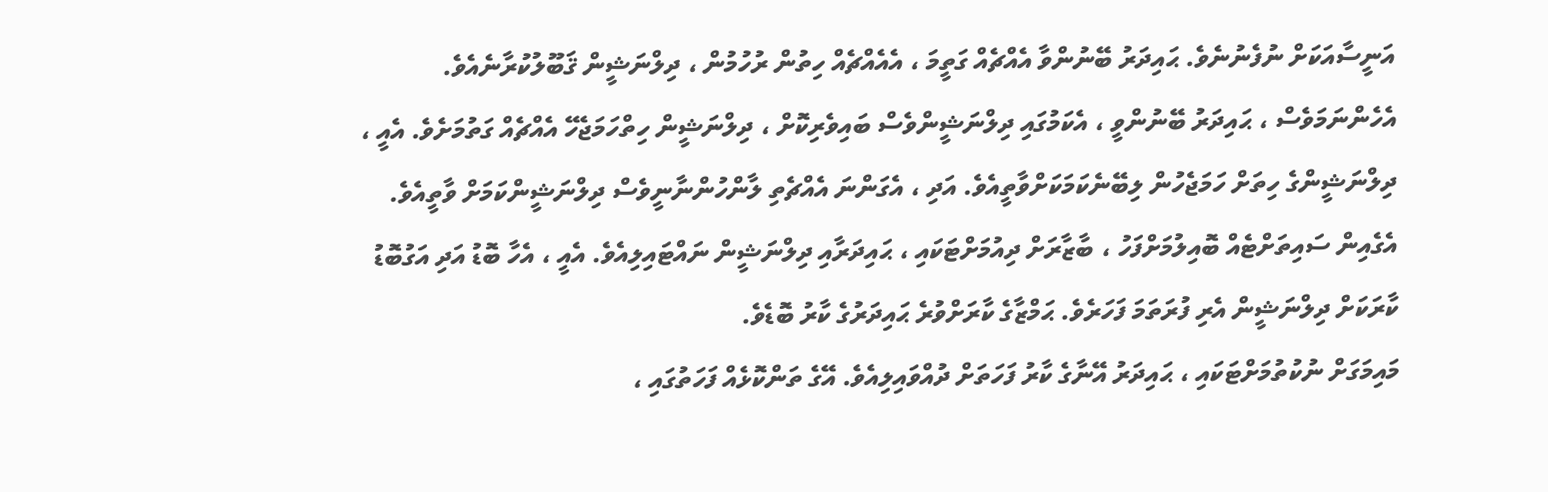އަނީސާއަކަށް ނުފެނުނެވެ. ޙައިދަރު ބޭނުންވާ އެއްޗެއް ގަތީމަ ، އެއެއްޗެއް ހިތުން ރުހުމުން ، ދިލްނަޝީން ޤަބޫލުކުރާނެއެވެ. އެހެންނަމަވެސް ، ޙައިދަރު ބޭނުންވީ ، އެކަމުގައި ދިލްނަޝީންވެސް ބައިވެރިކޮށް ، ދިލްނަޝީން ހިތްހަމަޖެހޭ އެއްޗެއް ގަތުމަށެވެ. އެއީ ، ދިލްނަޝީންގެ ހިތަށް ހަމަޖެހުން ލިބޭނެކަމަކަށްވާތީއެވެ. އަދި ، އެގަންނަ އެއްޗެތި ލާންހުންނާނީވެސް ދިލްނަޝީންކަމަށް ވާތީއެވެ.
އެގެއިން ސައިތަށްޓެއް ބޮއިލުމަށްފަހު ، ބާޒާރަށް ދިއުމަށްޓަކައި ، ޙައިދަރާއި ދިލްނަޝީން ނައްޓައިލިއެވެ. އެއީ ، އެހާ ބޮޑު އަދި އަގުބޮޑު ކާރަކަށް ދިލްނަޝީން އެރި ފުރަތަމަ ފަހަރެވެ. ޙަމްޒާގެ ކާރަށްވުރެ ޙައިދަރުގެ ކާރު ބޮޑެވެ.
މައިމަގަށް ނުކުތުމަށްޓަކައި ، ޙައިދަރު އޭނާގެ ކާރު ފަހަތަށް ދުއްވައިލިއެވެ. އޭގެ ތަންކޮޅެއް ފަހަތުގައި ،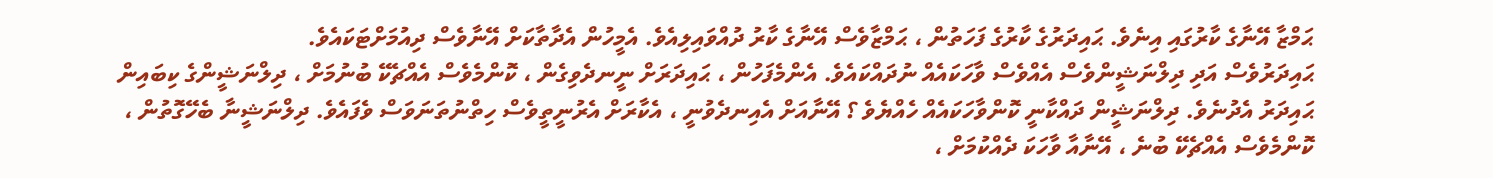ޙަމްޒާ އޭނާގެ ކާރުގައި އިނެވެ. ޙައިދަރުގެ ކާރުގެ ފަހަތުން ، ޙަމްޒާވެސް އޭނާގެ ކާރު ދުއްވައިލިއެވެ. އެމީހުން އެދާތާކަށް އޭނާވެސް ދިއުމަށްޓަކައެވެ.
ޙައިދަރުވެސް އަދި ދިލްނަޝީންވެސް އެއްވެސް ވާހަކައެއް ނުދައްކައެވެ. އެންމެފަހުން ، ޙައިދަރަށް ނީނދެވިގެން ، ކޮންމެވެސް އެއްޗެކޭ ބުނުމަށް ، ދިލްނަޝީންގެ ކިބައިން ޙައިދަރު އެދުނެވެ. ދިލްނަޝީން ދައްކާނީ ކޮންވާހަކައެއް ހެއްޔެވެ ؟ އޭނާއަށް އެއިނދެވުނީ ، އެކާރަށް އެރުނީތީވެސް ހިތްނުތަނަވަސް ވެފައެވެ. ދިލްނަޝީނާ ބެހޭގޮތުން ، ކޮންމެވެސް އެއްޗެކޭ ބުނެ ، އޭނާއާ ވާހަކަ ދެއްކުމަށް ،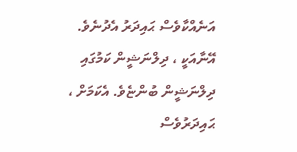އަނެއްކާވެސް ޙައިދަރު އެދުނެވެ.
އޭނާއަކީ ، ދިލްނަޝީން ކަމުގައި ދިލްނަޝީން ބުންޏެވެ. އެކަމަށް ، ޙައިދަރުވެސް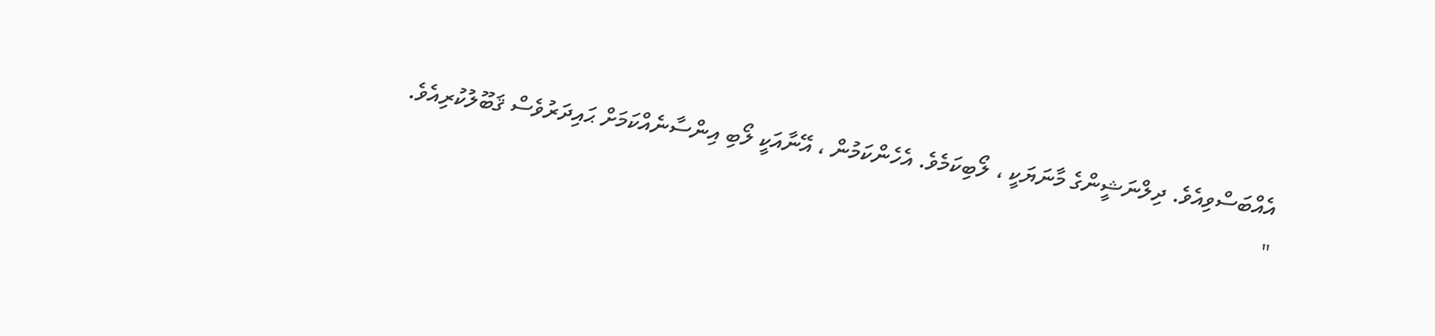އެއްބަސްވިއެވެ. ދިލްނަޝީންގެ މާނަޔަކީ ، ލޯބިކަމެވެ. އެހެންކަމުން ، އޭނާއަކީ ލޯބި އިންސާނެއްކަމަށް ޙައިދަރުވެސް ޤަބޫލުކުރިއެވެ.
"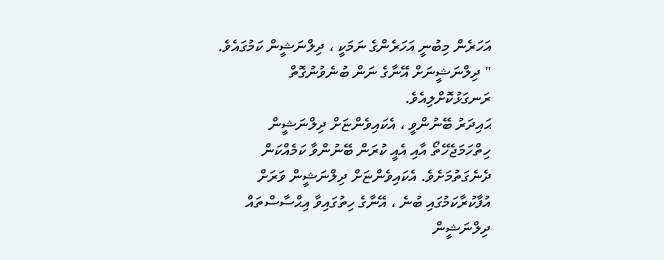އަހަރެން މިބުނީ އަހަރެންގެ ނަމަކީ ، ދިލްނަޝީން ކަމުގައެވެ. " ދިލްނަޝީނަށް އޭނާގެ ނަން ބުނެވުނުގޮތް ރަނގަޅުކޮށްލިއެވެ.
ޙައިދަރު ބޭނުންވީ ، އެކައިވެންޏަށް ދިލްނަޝީން ހިތްހަމަޖެހޭތޯ އާއި އެއީ ކުރަން ބޭނުންވާ ކަމެއްކަން ދެނެގަތުމަށެވެ. އެކައިވެންޏަށް ދިލްނަޝީން ވަރަށް އުފާކުރާކަމުގައި ބުނެ ، އޭނާގެ ހިތުގައިވާ އިޙްސާސްތައް ދިލްނަޝީން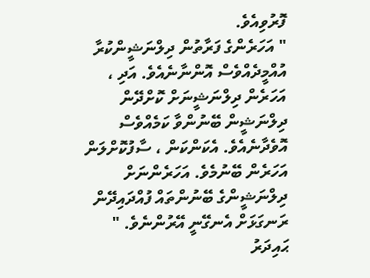ފޮރުވިއެވެ.
" އަހަރެންގެ ފަރާތުން ދިލްނަޝީންކުރާ އުއްމީދެއްވެސް އޮންނާނެއެވެ. އަދި ، އަހަރެން ދިލްނަޝީނަށް ކޮށްދޭން ދިލްނަޝީން ބޭނުންވާ ކަމެއްވެސް އޮވެދާނެއެވެ. އެކަންކަން ، ސާފުކޮށްލަން އަހަރެން ބޭނުމެވެ. އަހަރެންނަށް ދިލްނަޝީންގެ ބޭނުންތައް ފުއްދައިދޭން ރަނގަޅަށް އެނގޭނީ އޭރުންނެވެ. " ޙައިދަރު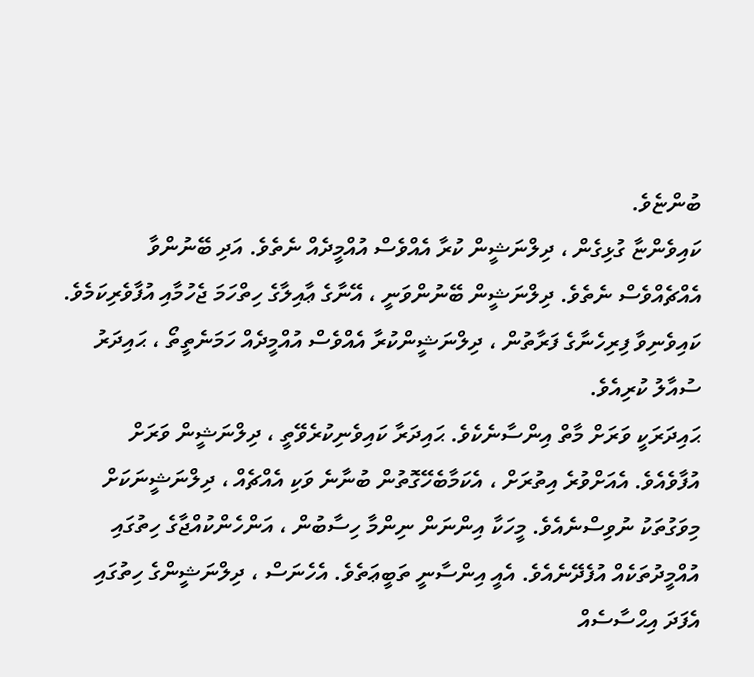ބުންޏެވެ.
ކައިވެންޏާ ގުޅިގެން ، ދިލްނަޝީން ކުރާ އެއްވެސް އުއްމީދެއް ނެތެވެ. އަދި ބޭނުންވާ އެއްޗެއްވެސް ނެތެވެ. ދިލްނަޝީން ބޭނުންވަނީ ، އޭނާގެ ޢާއިލާގެ ހިތްހަމަ ޖެހުމާއި އުފާވެރިކަމެވެ. ކައިވެނިވާ ފިރިހެނާގެ ފަރާތުން ، ދިލްނަޝީންކުރާ އެއްވެސް އުއްމީދެއް ހަމަނެތީތޯ ، ޙައިދަރު ސުއާލު ކުރިއެވެ.
ޙައިދަރަކީ ވަރަށް މާތް އިންސާނެކެވެ. ޙައިދަރާ ކައިވެނިކުރެވޭތީ ، ދިލްނަޝީން ވަރަށް އުފާވެއެވެ. އެއަށްވުރެ އިތުރަށް ، އެކަމާބެހޭގޮތުން ބުނާނެ ވަކި އެއްޗެއް ، ދިލްނަޝީނަކަށް މިވަގުތަކު ނުވިސްނެއެވެ. މީހަކާ އިންނަން ނިންމާ ހިސާބުން ، އަންހެންކުއްޖާގެ ހިތުގައި އުއްމީދުތަކެއް އުފެދޭނެއެވެ. އެއީ އިންސާނީ ތަބީޢަތެވެ. އެހެނަސް ، ދިލްނަޝީންގެ ހިތުގައި އެފަދަ އިޙްސާސެއް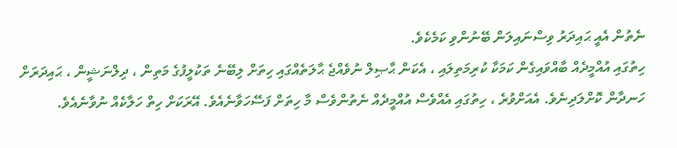ނެތުން އެއީ ޙައިދަރު ވިސްނައިލަން ބޭނުންވި ކަމެކެވެ.
ހިތުގައި އުއްމީދެއް ބާއްވައިގެން ކަމަކާ ކުރިމަތިލައި ، އެކަން ޙާޞިލް ނުވެއްޖެ ޙާލަތެއްގައި ހިތަށް ލިބޭނެ ތަކުލީފުގެ މަތިން ، ދިލްނަޝީން ، ޙައިދަރަށް ހަނދާން ކޮށްލަދިނެވެ. އެއަށްވުރެ ، ހިތުގައި އެއްވެސް އުއްމީދެއް ނެތުންވެސް މާ ހިތަށް ފަސޭހަވާނެއެވެ. އޭރަކަށް ހިތް ހަލާކެއް ނުވާނެއެވެ.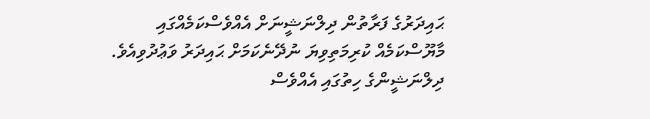ޙައިދަރުގެ ފަރާތުން ދިލްނަޝީނަށް އެއްވެސްކަމެއްގައި މާޔޫސްކަމެއް ކުރިމަތިވިޔަ ނުދޭނެކަމަށް ޙައިދަރު ވަޢުދުވިއެވެ. ދިލްނަޝީންގެ ހިތުގައި އެއްވެސް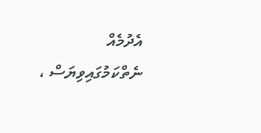އެދުމެއް ނެތްކަމުގައިވިޔަސް ،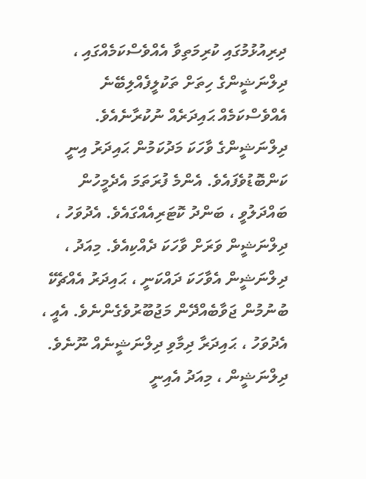ދިރިއުޅުމުގައި ކުރިމަތިވާ އެއްވެސްކަމެއްގައި ، ދިލްނަޝީންގެ ހިތަށް ތަކުލީފެއްލިބޭނެ އެއްވެސްކަމެއް ޙައިދަރެއް ނުކުރާނެއެވެ.
ދިލްނަޝީންގެ ވާހަކަ މަދުކަމުން ޙައިދަރު އިނީ ކަންބޮޑުވެފައެވެ. އެންމެ ފުރަތަމަ އެދެމީހުން ބައްދަލުވީ ، ބަންދު ކޮޓަރިއެއްގައެވެ. އެދުވަހު ، ދިލްނަޝީން ވަރަށް ވާހަކަ ދެއްކިއެވެ. މިއަދު ، ދިލްނަޝީން އެވާހަކަ ދައްކަނީ ، ޙައިދަރު އެއްޗެކޭ ބުނުމުން ޖަވާބެއްދޭން މަޖުބޫރުވެގެންނެވެ. އެއީ ، އެދުވަހު ، ޙައިދަރާ ދިމާވި ދިލްނަޝީނެއް ނޫނެވެ. ދިލްނަޝީން ، މިއަދު އެއިނީ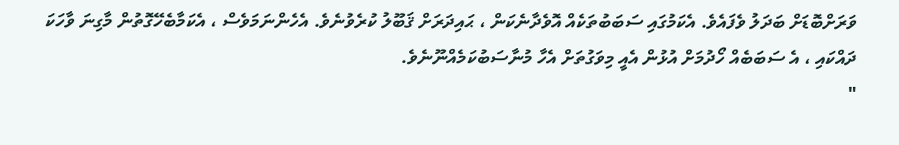ވަރަށްބޮޑަށް ބަދަލު ވެފައެވެ. އެކަމުގައި ސަބަބުތަކެއް އޮވެދާނެކަން ، ޙައިދަރަށް ޤަބޫލު ކުރެވުނެވެ. އެހެންނަމަވެސް ، އެކަމާބެހޭގޮތުން މާގިނަ ވާހަކަ ދައްކައި ، އެ ސަބަބެއް ހޯދުމަށް އުޅުން އެއީ މިވަގުތަށް އެހާ މުނާސަބުކަމެއްނޫނެވެ.
"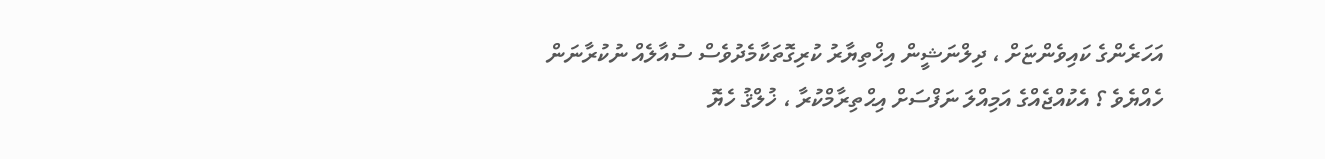އަހަރެންގެ ކައިވެންޏަށް ، ދިލްނަޝީން އިޚްތިޔާރު ކުރިގޮތަކާމެދުވެސް ސުއާލެއް ނުކުރާނަން ހެއްޔެވެ ؟ އެކުއްޖެއްގެ އަމިއްލަ ނަފްސަށް އިޙްތިރާމްކުރާ ، ޚުލްޤު ހެޔޮ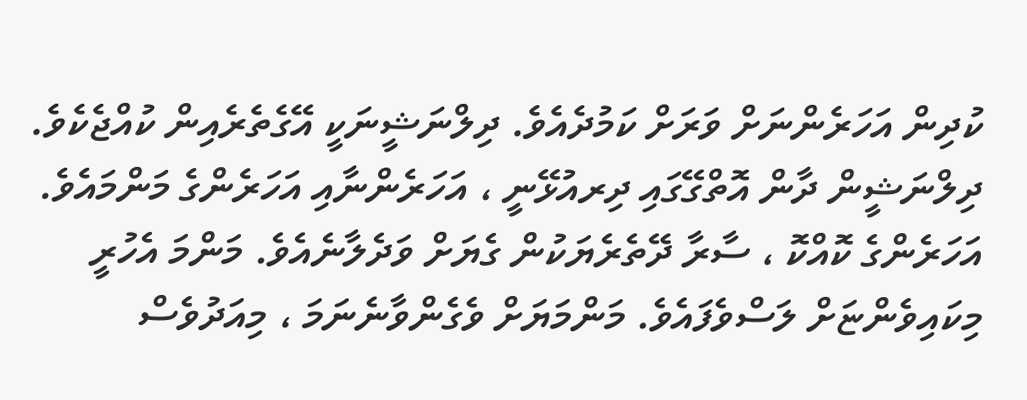ކުދިން އަހަރެންނަށް ވަރަށް ކަމުދެއެވެ. ދިލްނަޝީނަކީ އޭގެތެރެއިން ކުއްޖެކެވެ. ދިލްނަޝީން ދާން އޮތްގޭގައި ދިރއުޅޭނީ ، އަހަރެންނާއި އަހަރެންގެ މަންމައެވެ. އަހަރެންގެ ކޮއްކޮ ، ސާރާ ދޭތެރެޔަކުން ގެޔަށް ވަދެލާނެއެވެ. މަންމަ އެހުރީ މިކައިވެންޏަށް ލަސްވެފައެވެ. މަންމަޔަށް ވެގެންވާނެނަމަ ، މިއަދުވެސް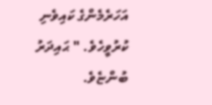އަހަރެމެންގެ ކައިވެނި ކުރުވީހެވެ. " ޙައިދަރު ބުންޏެވެ.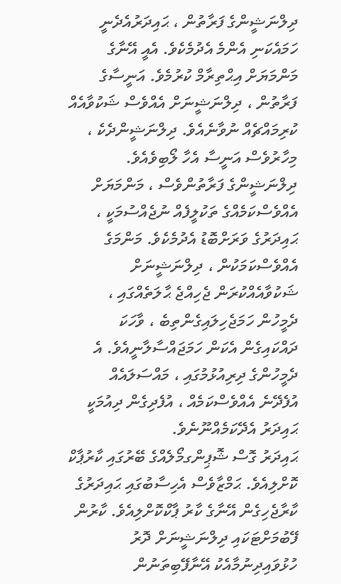ދިލްނަޝީންގެ ފަރާތުން ، ޙައިދަރުއެދެނީ ހަމައެކަނި އެންމެ އެދުމެކެވެ. އެއީ އޭނާގެ މަންމަޔަށް އިޙްތިރާމް ކުރުމެވެ. އަނީސާގެ ފަރާތުން ، ދިލްނަޝީނަށް އެއްވެސް ޝަކުވާއެއް ކުރިމައްޗެއް ނުވާނެއެވެ. ދިލްނަޝީންދެކެ ، މިހާރުވެސް އަނީސާ އެހާ ލޯބިވެއެވެ. ދިލްނަޝީންގެ ފަރާތުންވެސް ، މަންމަޔަށް އެއްވެސްކަމެއްގެ ތަކުލީފެއް ނުޖެއްސުމަކީ ، ޙައިދަރުގެ ވަރަށްބޮޑު އެދުމެކެވެ. މަންމަގެ އެއްވެސްކަމަކުން ، ދިލްނަޝީނަށް ޝަކުވާއެއްކުރަން ޖެހިއްޖެ ޙާލަތެއްގައި ، ދެމީހުން ހަމަޖެހިލައިގެންތިބެ ، ވާހަކަ ދައްކައިގެން އެކަން ހަމަޖައްސާލާނީއެވެ. އެ ދެމީހުންގެ ދިރިއުޅުމުގައި ، މައްސަލައެއް އުފެދޭނެ އެއްވެސްކަމެއް ، އުފެދިގެން ދިއުމަކީ ޙައިދަރު އެދޭކަމެއްނޫނެވެ.
ޙައިދަރު ގޮސް ޝޮޕިންގމޯލެއްގެ ބޭރުގައި ކާރުޕާކް ކޮށްލިއެވެ. ޙަމްޒާވެސް އެހިސާބުގައި ޙައިދަރުގެ ކާރާޖެހިގެން އޭނާގެ ކާރު ޕާކްކޮށްލިއެވެ. ކާރުން ފޭބުމަށްޓަކައި ދިލްނަޝީނަށް ދޮރު ހުޅުވައިދިނުމާއެކު އޭނާފޭބިތަނުން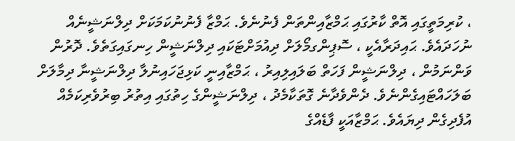، ކުރިމަތީގައި އޮތް ކާރުގައި ޙަމްޒާއިންތަން ފެނުނެވެ. ޙަމްޒާ ފެނުނުކަމަކަށް ދިލްނަޝީނެއް ނުހަދައެވެ. ޙައިދަރާއެކީ ، ސޮޕިންގމޯލަށް ދިއުމަށްޓަކައި ދިލްނަޝީން ހިނގައިގަތެވެ. ދޮރުން ވަންނަމުން ، ދިލްނަޝީން ފަހަތް ބަލައިލިއިރު ، ޙަމްޒާއިނީ ކަޅިޖަހައިނުލާ ދިލްނަޝީނާ ދިމާލަށް ބަލަހައްޓައިގެންނެވެ. ދެންވެދާނެ ގޮތަކާމެދު ، ދިލްނަޝީންގެ ހިތުގައި އިތުރު ބިރުވެރިކަމެއް އުފެދިގެން ދިޔައެވެ. ޙަމްޒާއަކީ ފާޑެއްގެ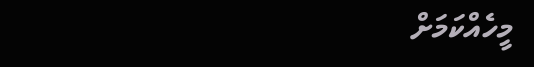މީހެއްކަމަށް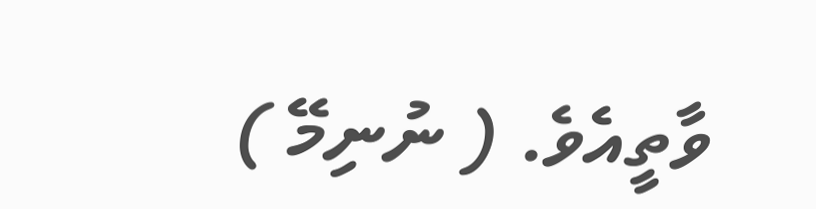ވާތީއެވެ. ( ނުނިމޭ )